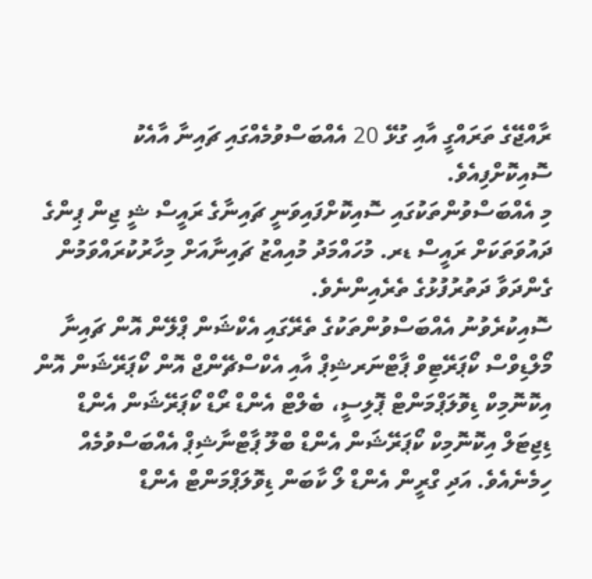ރާއްޖޭގެ ތަރައްގީ އާއި ގުޅޭ 20 އެއްބަސްވުމެއްގައި ޗައިނާ އާއެކު ސޮއިކޮށްފިއެވެ.
މި އެއްބަސްވުންތަކުގައި ސޮއިކޮށްފައިވަނީ ޗައިނާގެ ރައީސް ޝީ ޖިން ޕިންގެ ދައުވަތަކަށް ރައީސް ޑރ. މުހައްމަދު މުއިއްޒު ޗައިނާއަށް މިހާރުކުރައްވަމުން ގެންދަވާ ދަތުރުފުޅުގެ ތެރެއިންނެވެ.
ސޮއިކުރެވުނު އެއްބަސްވުންތަކުގެ ތެރޭގައި އެކްޝަން ޕްލޭން އޮން ޗައިނާ މޯލްޑިވްސް ކޯޕަރޭޓިވް ޕާޓްނަރޝިޕް އާއި އެކްސްޗޭންޖް އޮން ކޯޕަރޭޝަން އޮން އިކޮނޮމިކް ޑިވޮލަޕްމަންޓް ޕޮލިސީ، ބެލްޓް އެންޑް ރޯޑް ކޯޕަރޭޝަން އެންޑް ޑިޖިޓަލް އިކޮނޮމިކް ކޯޕަރޭޝަން އެންޑް ބްލޫ ޕާޓްނާޝިޕް އެއްބަސްވުމެއް ހިމެނެއެވެ. އަދި ގްރީން އެންޑް ލޯ ކާބަން ޑިވޮލަޕްމަންޓް އެންޑް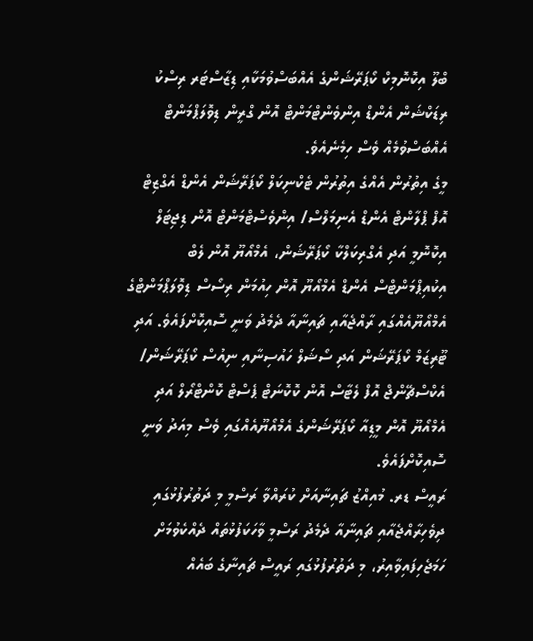ބްލޫ އިކޮނޮމިކް ކޯޕަރޭޝަންގެ އެއްބަސްވުމަކާއި ޑިޒާސްޓަރ ރިސްކު ރިޑަކްޝަން އެންޑް އިންވެންޓްމަންޓް އޮން ގްރީން ޑިވޮލަޕްމަންޓް އެއްބަސްވުމެއް ވެސް ހިމެނެއެވެ.
މީގެ އިތުރުން އެއްގެ އިތުރުން ޓެކްނިކަލް ކޯޕަރޭޝަން އެންޑް އެގްޒިޓް އޮފް ޕްލާންޓް އެންޑް އެނިމަލްސް/ އިންވެސްޓްމަންޓް އޮން ޑިޖިޓަލް އިކޮނޮމީ އަދި އެގްރިކަލްކާ ކޯޕަރޭޝަން، އެމްއޯޔޫ އޮން ލެބް އިކުއިޕްމަންޓްސް އެންޑް އެމްއޯޔޫ އޮން ހިއުމަން ރިސޯސް ޑިވޮލަޕްމަންޓްގެ އެމްއޯޔޫއެއްގައި ރާއްޖެއާއި ޗައިނާއާ ދެމެދު ވަނީ ސޮއިކޮށްފައެވެ. އަދި ޓޫރިޒަމް ކޯޕަރޭޝަން އަދި ސޯޝަލް ހައުސިނާއި ނިއުސް ކޯޕަރޭޝަން/ އެކްސްޗޭންޖް އޮފް ލެޓާސް އޮން ކޮކޮނަޓް ޕެސްޓް ކޮންޓްރޯލް އަދި އެމްއޯޔޫ އޮން މީޑިއާ ކޯޕަރޭޝަންގެ އެމްއޯޔޫއެއްގައި ވެސް މިއަދު ވަނީ ސޮއިކޮށްފައެވެ.
ރައީސް ޑރ. މުއިއްޒު ޗައިނާއަށް ކުރައްވާ ރަސްމީ މި ދަތުރުފުޅުގައި ދިވެހިރާއްޖެއާއި ޗައިނާއާ ދެމެދު ރަސްމީ ވާހަކަފުޅުތައް ދެއްކެވުމަށް ހަމަޖެހިފައިވާއިރު، މި ދަތުރުފުޅުގައި ރައީސް ޗައިނާގެ ބައެއް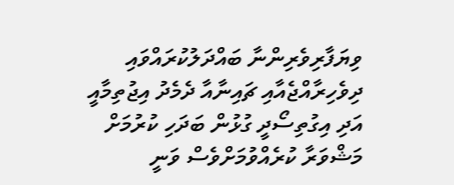ވިޔަފާރިވެރިންނާ ބައްދަލުކުރައްވައި ދިވެހިރާއްޖެއާއި ޗައިނާއާ ދެމެދު އިޖުތިމާއީ އަދި އިގުތިސޯދީ ގުޅުން ބަދަހި ކުރުމަށް މަޝްވަރާ ކުރެއްވުމަށްވެސް ވަނީ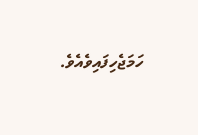ހަމަޖެހިފައިވެއެވެ.